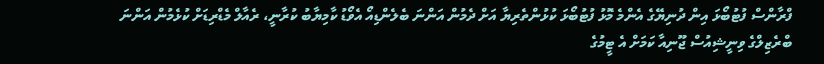ފްރާންސް ފުޓުބޯޅަ އިން ދުނިޔޭގެ އެންމެ މޮޅު ފުޓުބޯޅަ ކުޅުންތެރިޔާ އަށް ދެމުން އަންނަ ބެލެންޑިއޯ އެވޯޑު ކާމިޔާބު ކުރާނީ، ރެއާލް މެޑްރިޑަށް ކުޅެމުން އަންނަ ބްރެޒިލްގެ ވިނީޝިއުސް ޖޫނިއާ ކަމަށް އެ ޓީމުގެ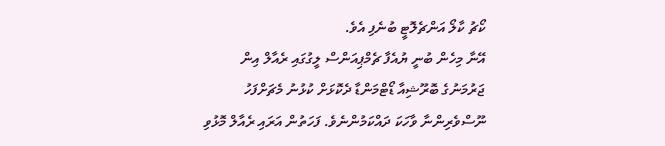ކޯޗު ކާލޯ އަންޗެލޮޓީ ބުނެފި އެވެ.
އޭނާ މިހެން ބުނީ ޔުއެފާ ޗެމްޕިއަންސް ލީގުގައި ރެއާލް އިން ޖަރުމަނުގެ ބޮރޫޝިއާ ޑޯޓްމަންޑާ ދެކޮޅަށް ކުޅުނު މެޗަށްފަހު ނޫސްވެރިންނާ ވާހަކަ ދައްކަމުންނެވެ. ފަހަތުން އަރައި ރެއާލް މޮޅުވި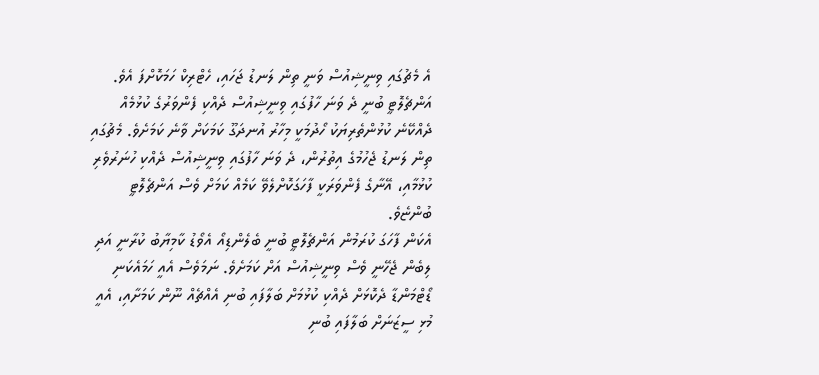އެ މެޗުގައި ވިނީޝިއުސް ވަނީ ތިން ލަނޑު ޖަހައި، ހެޓްރިކް ހަމަކޮށްފަ އެވެ.
އަންޗެލޮޓީ ބުނީ ދެ ވަނަ ހާފުގައި ވިނީޝިއުސް ދެއްކި ފެންވަރުގެ ކުޅުމެއް ދެއްކޭނެ ކުޅުންތެރިޔަކު ހޯދުމަކީ މިހާރު އުނދަގޫ ކަމަކަށް ވާނެ ކަމަށެވެ. މެޗުގައި ތިން ލަނޑު ޖެހުމުގެ އިތުރުން، ދެ ވަނަ ހާފުގައި ވިނީޝިއުސް ދެއްކި ހުނަރުވެރި ކުޅުމާއި، އޭނާގެ ފެންވަރަކީ ފާހަގަކޮށްލެވޭ ކަމެއް ކަމަށް ވެސް އަންޗެލޮޓީ ބުންޏެވެ.
އެކަން ފާހަގަ ކުރަމުން އަންޗެލޮޓީ ބުނީ ބެލެންޑިއޯ އެވޯޑު ކާމިޔާބު ކުރާނީ އަދި ލިބެން ޖެހޭނީ ވެސް ވިނީޝިއުސް އަށް ކަމަށެވެ. ނަމަވެސް އެއީ ހަމައެކަނި ޑޯޓްމަންޑާ ދެކޮޅަށް ދެއްކި ކުޅުމަށް ބަލާފައި ބުނި އެއްޗެއް ނޫން ކަމަށާއި، އެއީ މުޅި ސީޒަނަށް ބަލާފައި ބުނި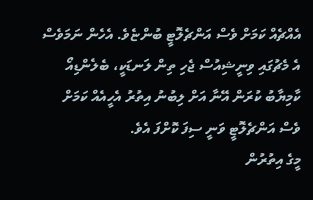އެއްޗެއް ކަމަށް ވެސް އަންޗެލޮޓީ ބުންޏެވެ. އެހެން ނަމަވެސް އެ މެޗުގައި ވިނީޝިއުސް ޖެހި ތިން ލަނޑަކީ، ބެލެންޑިއޯ ކާމިޔާބު ކުރަން އޭނާ އަށް ލިބުނު އިތުރު އެހީއެއް ކަމަށް ވެސް އަންޗެލޮޓީ ވަނީ ސިފަ ކޮށްފަ އެވެ.
މީގެ އިތުރުން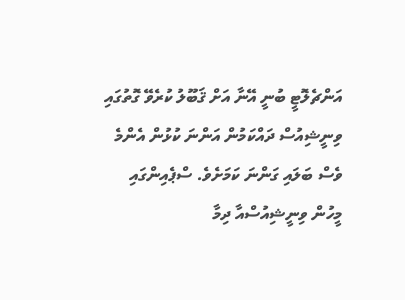އަންޗެލޮޓީ ބުނީ އޭނާ އަށް ޤަބޫލު ކުރެވޭ ގޮތުގައި ވިނީޝިއުސް ދައްކަމުން އަންނަ ކުޅުން އެންމެ ވެސް ބަލައި ގަންނަ ކަމަށެވެ. ސްޕެއިންގައި މީހުން ވިނީޝިއުސްއާ ދިމާ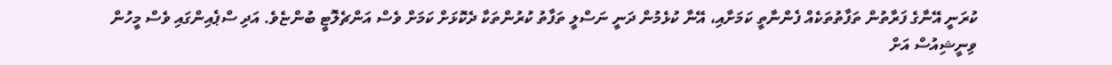ކުރަނީ އޭނާގެ ފަރާތުން ތަފާތުތަކެއް ފެންނާތީ ކަމަށާއި، އޭނާ ކުޅެމުން ދަނީ ނަސްލީ ތަފާތު ކުރުންތަކާ ދެކޮޅަށް ކަމަށް ވެސް އަންޗެލޮޓީ ބުންޏެވެ. އަދި ސްޕެއިންގައި ވެސް މީހުން ވިނީޝިއުސް އަށް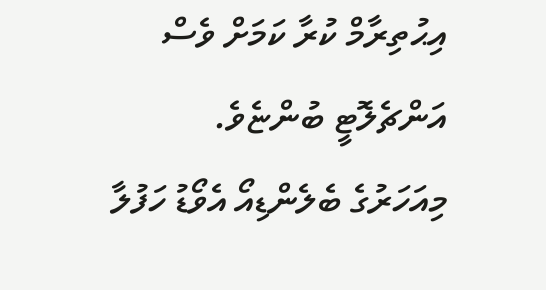އިޙުތިރާމް ކުރާ ކަމަށް ވެސް އަންޗެލޮޓީ ބުންޏެވެ.
މިއަހަރުގެ ބެލެންޑިއޯ އެވޯޑު ހަފުލާ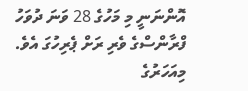އޮންނަނީ މި މަހުގެ 28 ވަނަ ދުވަހު ފްރާންސްގެ ވެރި ރަށް ޕެރިހުގަ އެވެ. މިއަހަރުގެ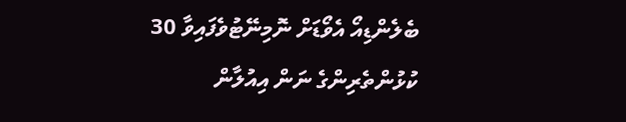ބެލެންޑިއޯ އެވޯޑަށް ނޮމިނޭޓުވެފައިވާ 30 ކުޅުންތެރިންގެ ނަން އިއުލާން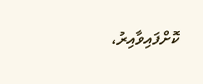ކޮށްފައިވާއިރު،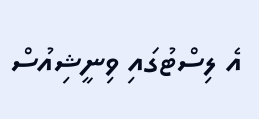އެ ލިސްޓުގައި ވިނީޝިއުސް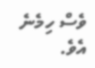ވެސް ހިމެނެ އެވެ.